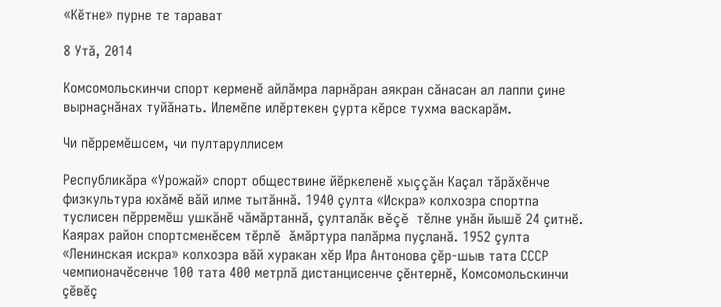«Кĕтне» пурне те тарават

8 Утă, 2014

Комсомольскинчи спорт керменĕ айлăмра ларнăран аякран сăнасан ал лаппи çине вырнаçнăнах туйăнать. Илемĕпе илĕртекен çурта кĕрсе тухма васкарăм.

Чи пĕрремĕшсем, чи пултаруллисем

Республикăра «Урожай» спорт обществине йĕркеленĕ хыççăн Каçал тăрăхĕнче физкультура юхăмĕ вăй илме тытăннă. 1940 çулта «Искра» колхозра спортпа туслисен пĕрремĕш ушкăнĕ чăмăртаннă, çулталăк вĕçĕ тĕлне унăн йышĕ 24 çитнĕ. Каярах район спортсменĕсем тĕрлĕ ăмăртура палăрма пуçланă. 1952 çулта «Ленинская искра» колхозра вăй хуракан хĕр Ира Антонова çĕр-шыв тата СССР чемпионачĕсенче 100 тата 400 метрлă дистанцисенче çĕнтернĕ, Комсомольскинчи çĕвĕç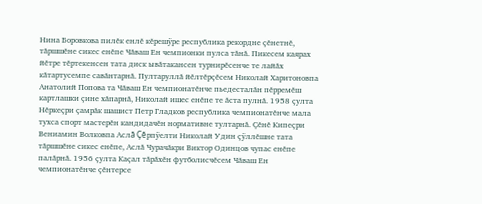Нина Боровкова пилĕк енлĕ кĕрешÿре республика рекордне çĕнетнĕ, тăршшĕне сикес енĕпе Чăваш Ен чемпионки пулса тăнă. Пикесем каярах йĕтре тĕртекенсен тата диск ывăтакансен турнирĕсенче те лайăх кăтартусемпе савăнтарнă. Пултаруллă йĕлтĕрçĕсем Николай Харитоновпа Анатолий Попова та Чăваш Ен чемпионатĕнче пьедесталăн пĕрремĕш картлашки çине хăпарнă, Николай ишес енĕпе те ăста пулнă. 1958 çулта Нĕркеçри çамрăк шашист Петр Гладков республика чемпионатĕнче мала тухса спорт мастерĕн кандидачĕн нормативне тултарнă. Çĕнĕ Кипеçри Вениамин Волковпа Аслă Çĕрпÿелти Николай Удин çÿллĕшне тата тăршшĕне сикес енĕпе, Аслă Чурачăкри Виктор Одинцов чупас енĕпе палăрнă. 1956 çулта Каçал тăрăхĕн футболисчĕсем Чăваш Ен чемпионатĕнче çĕнтерсе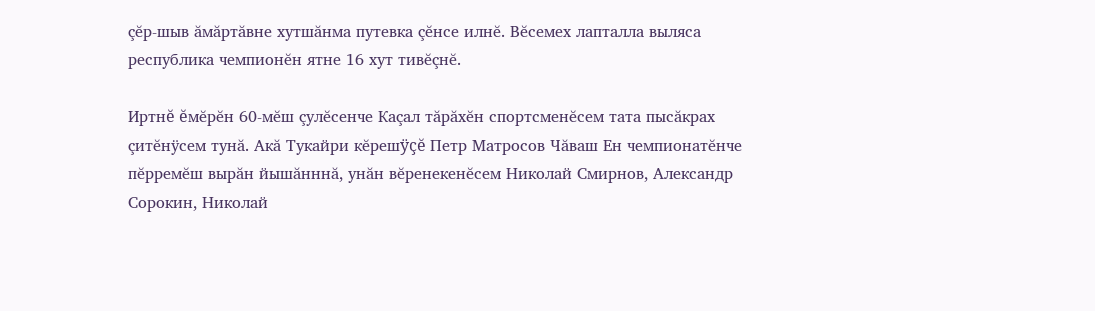çĕр-шыв ăмăртăвне хутшăнма путевка çĕнсе илнĕ. Вĕсемех лапталла выляса республика чемпионĕн ятне 16 хут тивĕçнĕ.

Иртнĕ ĕмĕрĕн 60-мĕш çулĕсенче Каçал тăрăхĕн спортсменĕсем тата пысăкрах çитĕнÿсем тунă. Акă Тукайри кĕрешÿçĕ Петр Матросов Чăваш Ен чемпионатĕнче пĕрремĕш вырăн йышăнннă, унăн вĕренекенĕсем Николай Смирнов, Александр Сорокин, Николай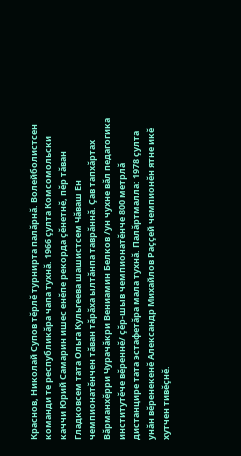Краснов, Николай Супов тĕрлĕ турнирта палăрнă. Волейболистсен команди те республикăра чапа тухнă. 1966 çулта Комсомольски каччи Юрий Самарин ишес енĕпе рекорда çĕнетнĕ, пĕр тăван Гладковсем тата Ольга Кульгеева шашистсем Чăваш Ен чемпионатĕнчен тăван тăрăха ылтăнпа таврăннă. Çав тапхăртах Вăрманхĕрри Чурачăкри Вениамин Белков /ун чухне вăл педагогика институтĕче вĕреннĕ/ çĕр-шыв чемпионатĕнче 800 метрлă дистанцире тата эстафетăра мала тухнă. Палăртмалла: 1978 çулта унăн вĕренекенĕ Александр Михайлов Раççей чемпионĕн ятне икĕ хутчен тивĕçнĕ.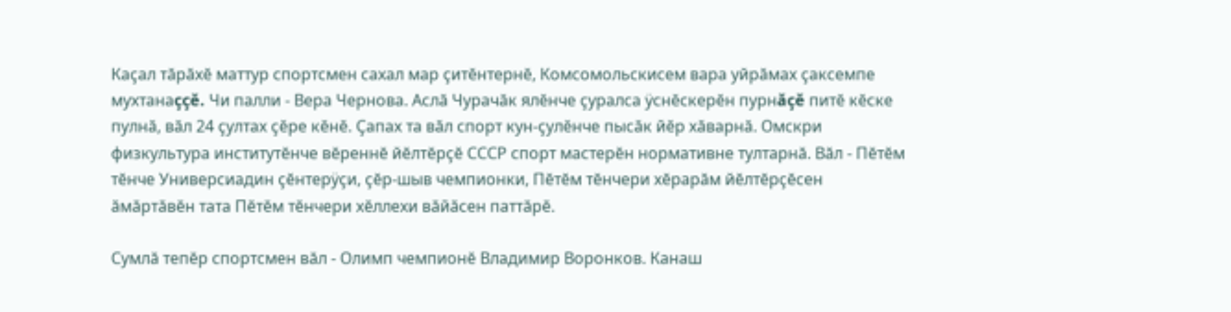Каçал тăрăхĕ маттур спортсмен сахал мар çитĕнтернĕ, Комсомольскисем вара уйрăмах çаксемпе мухтанаççĕ. Чи палли - Вера Чернова. Аслă Чурачăк ялĕнче çуралса ÿснĕскерĕн пурнăçĕ питĕ кĕске пулнă, вăл 24 çултах çĕре кĕнĕ. Çапах та вăл спорт кун-çулĕнче пысăк йĕр хăварнă. Омскри физкультура институтĕнче вĕреннĕ йĕлтĕрçĕ СССР спорт мастерĕн нормативне тултарнă. Вăл - Пĕтĕм тĕнче Универсиадин çĕнтерÿçи, çĕр-шыв чемпионки, Пĕтĕм тĕнчери хĕрарăм йĕлтĕрçĕсен ăмăртăвĕн тата Пĕтĕм тĕнчери хĕллехи вăйăсен паттăрĕ.

Сумлă тепĕр спортсмен вăл - Олимп чемпионĕ Владимир Воронков. Канаш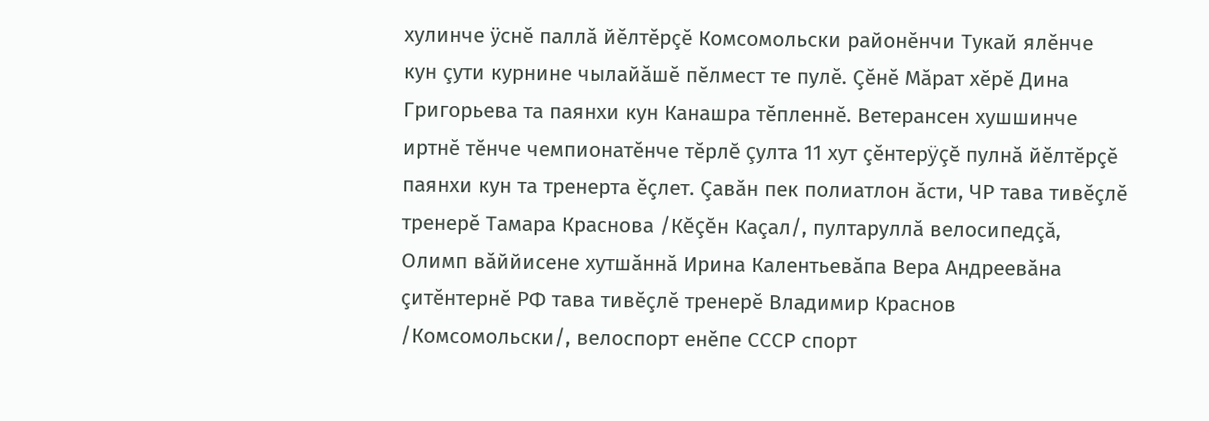хулинче ÿснĕ паллă йĕлтĕрçĕ Комсомольски районĕнчи Тукай ялĕнче кун çути курнине чылайăшĕ пĕлмест те пулĕ. Çĕнĕ Мăрат хĕрĕ Дина Григорьева та паянхи кун Канашра тĕпленнĕ. Ветерансен хушшинче иртнĕ тĕнче чемпионатĕнче тĕрлĕ çулта 11 хут çĕнтерÿçĕ пулнă йĕлтĕрçĕ паянхи кун та тренерта ĕçлет. Çавăн пек полиатлон ăсти, ЧР тава тивĕçлĕ тренерĕ Тамара Краснова /Кĕçĕн Каçал/, пултаруллă велосипедçă, Олимп вăййисене хутшăннă Ирина Калентьевăпа Вера Андреевăна çитĕнтернĕ РФ тава тивĕçлĕ тренерĕ Владимир Краснов /Комсомольски/, велоспорт енĕпе СССР спорт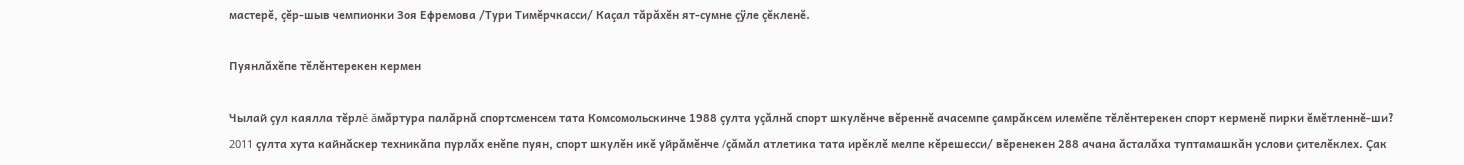мастерĕ, çĕр-шыв чемпионки Зоя Ефремова /Тури Тимĕрчкасси/ Каçал тăрăхĕн ят-сумне çÿле çĕкленĕ.

Пуянлăхĕпе тĕлĕнтерекен кермен

Чылай çул каялла тĕрлĕ ăмăртура палăрнă спортсменсем тата Комсомольскинче 1988 çулта уçăлнă спорт шкулĕнче вĕреннĕ ачасемпе çамрăксем илемĕпе тĕлĕнтерекен спорт керменĕ пирки ĕмĕтленнĕ-ши? 2011 çулта хута кайнăскер техникăпа пурлăх енĕпе пуян, спорт шкулĕн икĕ уйрăмĕнче /çăмăл атлетика тата ирĕклĕ мелпе кĕрешесси/ вĕренекен 288 ачана ăсталăха туптамашкăн услови çителĕклех. Çак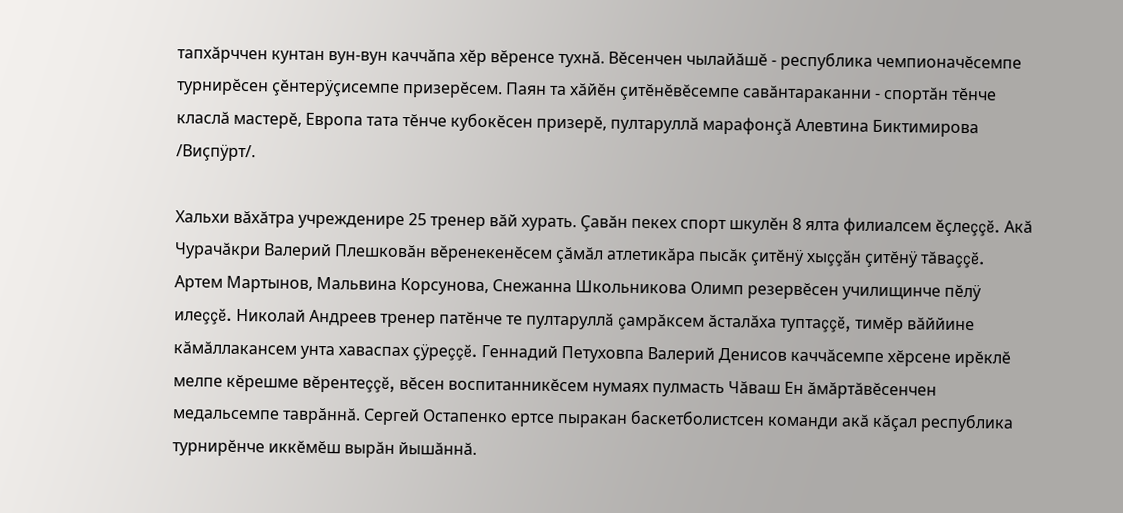тапхăрччен кунтан вун-вун каччăпа хĕр вĕренсе тухнă. Вĕсенчен чылайăшĕ - республика чемпионачĕсемпе турнирĕсен çĕнтерÿçисемпе призерĕсем. Паян та хăйĕн çитĕнĕвĕсемпе савăнтараканни - спортăн тĕнче класлă мастерĕ, Европа тата тĕнче кубокĕсен призерĕ, пултаруллă марафонçă Алевтина Биктимирова /Виçпÿрт/.

Хальхи вăхăтра учрежденире 25 тренер вăй хурать. Çавăн пекех спорт шкулĕн 8 ялта филиалсем ĕçлеççĕ. Акă Чурачăкри Валерий Плешковăн вĕренекенĕсем çăмăл атлетикăра пысăк çитĕнÿ хыççăн çитĕнÿ тăваççĕ. Артем Мартынов, Мальвина Корсунова, Снежанна Школьникова Олимп резервĕсен училищинче пĕлÿ илеççĕ. Николай Андреев тренер патĕнче те пултаруллă çамрăксем ăсталăха туптаççĕ, тимĕр вăййине кăмăллакансем унта хаваспах çÿреççĕ. Геннадий Петуховпа Валерий Денисов каччăсемпе хĕрсене ирĕклĕ мелпе кĕрешме вĕрентеççĕ, вĕсен воспитанникĕсем нумаях пулмасть Чăваш Ен ăмăртăвĕсенчен медальсемпе таврăннă. Сергей Остапенко ертсе пыракан баскетболистсен команди акă кăçал республика турнирĕнче иккĕмĕш вырăн йышăннă.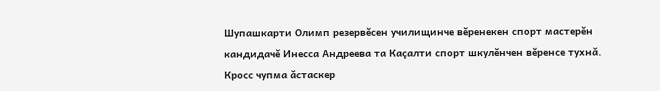Шупашкарти Олимп резервĕсен училищинче вĕренекен спорт мастерĕн кандидачĕ Инесса Андреева та Каçалти спорт шкулĕнчен вĕренсе тухнă. Кросс чупма ăстаскер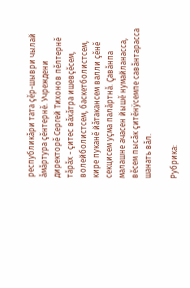республикăри тата çĕр-шыври чылай ăмăртура çĕнтернĕ. Учреждени директорĕ Сергей Тихонов пĕлтернĕ тăрăх - çитес вăхăтра ишевçĕсем, волейболистсем, баскетболистсем, кире пуканĕ йăтакансем валли çĕнĕ секцисем уçма палăртнă. Çавăнпа малашне ачасен йышĕ нумайланасса, вĕсем пысăк çитĕнÿсемпе савăнтарасса шанать вăл.

Рубрика: